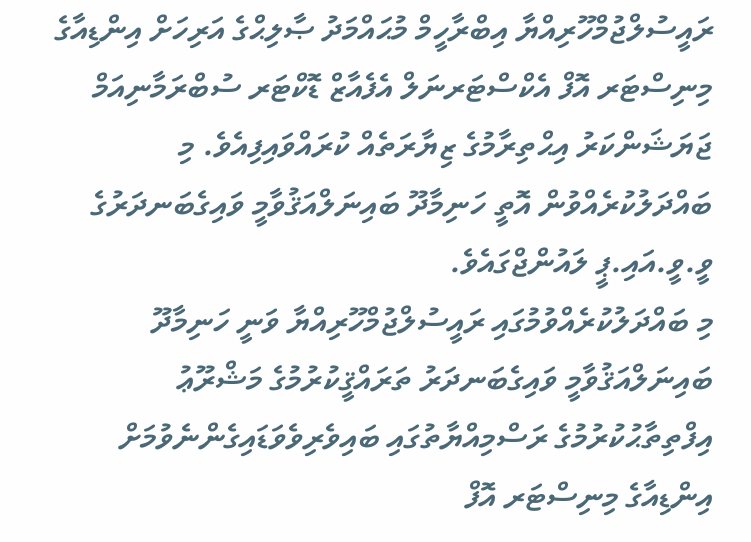ރައީސުލްޖުމްހޫރިއްޔާ އިބްރާހީމް މުޙައްމަދު ޞާލިޙްގެ އަރިހަށް އިންޑިއާގެ މިނިސްޓަރ އޮފް އެކްސްޓަރނަލް އެފެއާޒް ޑޮކްޓަރ ސުބްރަމާނިއަމް ޖަޔަޝަންކަރު އިޙްތިރާމުގެ ޒިޔާރަތެއް ކުރައްވައިފިއެވެ. މި ބައްދަލުކުރެއްވުން އޮތީ ހަނިމާދޫ ބައިނަލްއަޤުވާމީ ވައިގެބަނދަރުގެ ވީ.ވީ.އައި.ޕީ ލައުންޖްގައެވެ.
މި ބައްދަލުކުރެއްވުމުގައި ރައީސުލްޖުމްހޫރިއްޔާ ވަނީ ހަނިމާދޫ ބައިނަލްއަޤުވާމީ ވައިގެބަނދަރު ތަރައްޤީކުރުމުގެ މަޝްރޫޢު އިފްތިތާޙުކުރުމުގެ ރަސްމިއްޔާތުގައި ބައިވެރިވެވަޑައިގެންނެވުމަށް އިންޑިއާގެ މިނިސްޓަރ އޮފް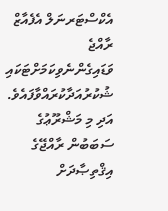އެކްސްޓަރނަލް އެފެއާޒް ރާއްޖެ ވަޑައިގެންނެވިކަމަށްޓަކައި ޝުކުރުއަދާކުރައްވާފައެވެ. އަދި މި މަޝްރޫޢުގެ ސަބަބުން ރާއްޖޭގެ އިޤްތިޞާދަށް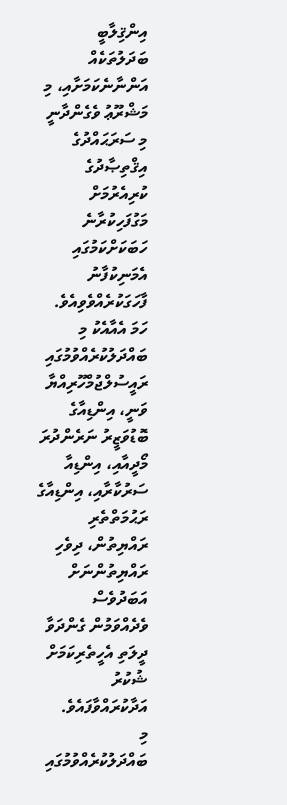އިންޤިލާބީ ބަދަލުތަކެއް އަންނާނެކަމަށާއި، މި މަޝްރޫޢު ވެގެންދާނީ މި ސަރަޙައްދުގެ އިޤްތިޞާދުގެ ކުރިއެރުމަށް މަގުފަހިކުރާނެ ހަބަކަށްކަމުގައި އެމަނިކުފާނު ފާހަގަކުރެއްވެވިއެވެ.
ހަމަ އެއާއެކު މި ބައްދަލުކުރެއްވުމުގައި ރައީސުލްޖުމްހޫރިއްޔާ ވަނީ، އިންޑިއާގެ ބޮޑުވަޒީރު ނަރެންދުރަ މޯދީއާއި، އިންޑިއާ ސަރުކާރާއި، އިންޑިއާގެ ރަޙުމަތްތެރި ރައްޔިތުން، ދިވެހި ރައްޔިތުންނަށް އަބަދުވެސް ވެދެއްވަމުން ގެންދަވާ ދީލަތި އެހީތެރިކަމަށް ޝުކުރު އަދާކުރައްވާފައެވެ.
މި ބައްދަލުކުރެއްވުމުގައި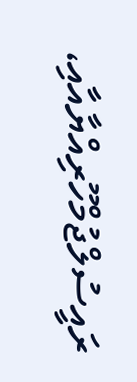ރައީސުލްޖުމްހޫރިއްޔާއާއި،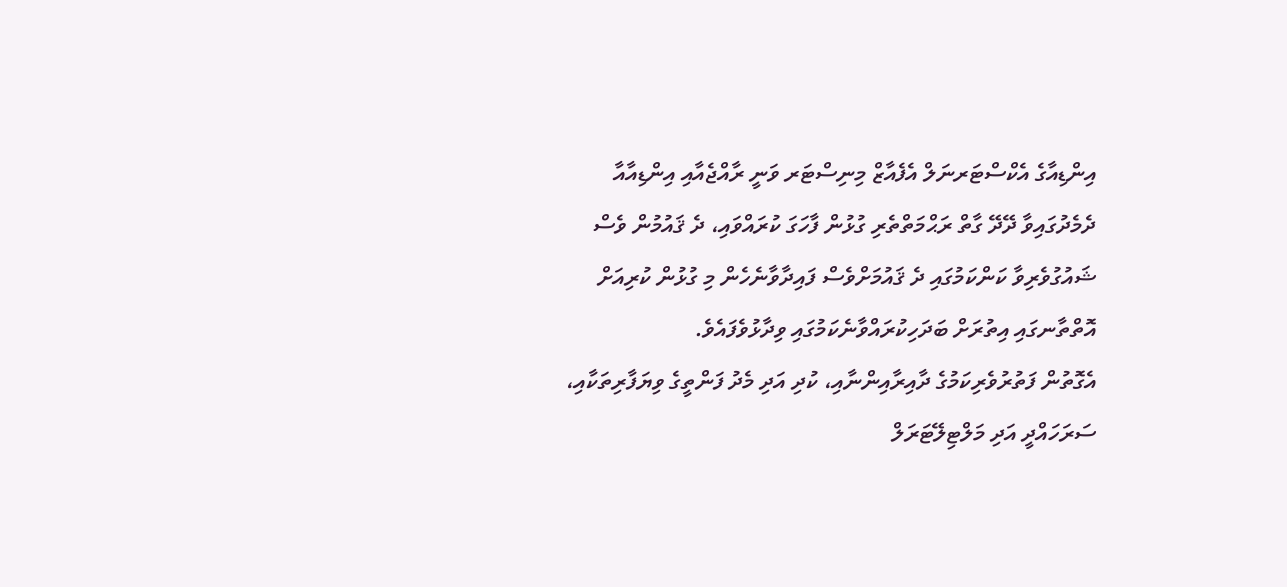އިންޑިއާގެ އެކްސްޓަރނަލް އެފެއާޒް މިނިސްޓަރ ވަނީ ރާއްޖެއާއި އިންޑިއާއާ ދެމެދުގައިވާ ދޭދޭ ގާތް ރަޙްމަތްތެރި ގުޅުން ފާހަގަ ކުރައްވައި، ދެ ޤައުމުން ވެސް ޝައުގުވެރިވާ ކަންކަމުގައި ދެ ޤައުމަށްވެސް ފައިދާވާނެހެން މި ގުޅުން ކުރިއަށް އޮތްތާނގައި އިތުރަށް ބަދަހިކުރައްވާނެކަމުގައި ވިދާޅުވެފައެވެ.
އެގޮތުން ފަތުރުވެރިކަމުގެ ދާއިރާއިންނާއި، ކުދި އަދި މެދު ފަންތީގެ ވިޔަފާރިތަކާއި، ސަރަހައްދީ އަދި މަލްޓިލޭޓަރަލް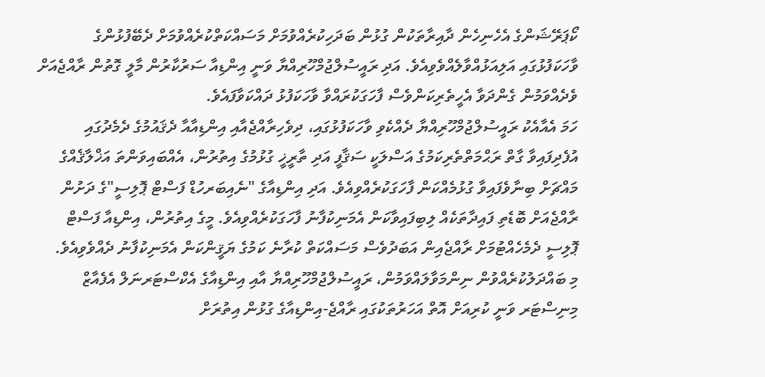ކޯޕަރޭޝަންގެ އެހެނިހެން ދާއިރާތަކުން ގުޅުން ބަދަހިކުރެއްވުމަށް މަސައްކަތްކުރެއްވުމަށް ދެބޭފުޅުންގެ ވާހަކަފުޅުގައި އަލިއަޅުއްވާލެއްވެވިއެވެ. އަދި ރައީސުލްޖުމްހޫރިއްޔާ ވަނީ އިންޑިއާ ސަރުކާރުން މާލީ ގޮތުން ރާއްޖެއަށް ވެދެއްވަމުން ގެންދަވާ އެހީތެރިކަންވެސް ފާހަގަކުރައްވާ ވާހަކަފުޅު ދައްކަވާފައެވެ.
ހަމަ އެއާއެކު ރައީސުލްޖުމްހޫރިއްޔާ ދެއްކެވި ވާހަކަފުޅުގައި، ދިވެހިރާއްޖެއާއި އިންޑިއާއާ ދެޤައުމުގެ ދެމެދުގައި އުފެދިފައިވާ ގާތް ރަޙްމަތްތެރިކަމުގެ އަސްލަކީ ސަޤާފީ އަދި ތާރީޚީ ގުޅުމުގެ އިތުރުން، އެއްބައިވަންތަ އަޚްލާޤެއްގެ މައްޗަށް ބިނާވެފައިވާ ގުޅުމެއްކަން ފާހަގަކުރެއްވިއެވެ. އަދި އިންޑިއާގެ "ނެއިބަރހުޑް ފަސްޓް ޕޮލިސީ"ގެ ދަށުން ރާއްޖެއަށް ބޮޑެތި ފައިދާތަކެއް ލިބިފައިވާކަން އެމަނިކުފާނު ފާހަގަކުރެއްވިއެވެ. މީގެ އިތުރުން، އިންޑިއާ ފަސްޓް ޕޮލިސީ ދެމެހެއްޓުމަށް ރާއްޖެއިން އަބަދުވެސް މަސައްކަތް ކުރާނެ ކަމުގެ ޔަޤީންކަން އެމަނިކުފާނު ދެއްވެވިއެވެ.
މި ބައްދަލުކުރެއްވުން ނިންމަވާލައްވަމުން، ރައީސުލްޖުމްހޫރިއްޔާ އާއި އިންޑިއާގެ އެކްސްޓަރނަލް އެފެއާޒް މިނިސްޓަރ ވަނީ ކުރިއަށް އޮތް އަހަރުތަކުގައި ރާއްޖެ-އިންޑިއާގެ ގުޅުން އިތުރަށް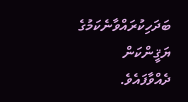ބަދަހިކުރައްވާނެކަމުގެ ޔަޤީންކަން ދެއްވާފައެވެ.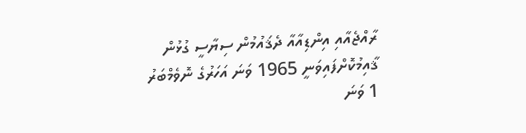ރާއްޖެއާއި އިންޑިއާއާ ދެޤައުމުން ސިޔާސީ ގުޅުން ޤާއިމުކޮށްފައިވަނީ 1965 ވަނަ އަހަރުގެ ނޮވެމްބަރު 1 ވަނަ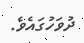ދުވަހުގައެވެ.